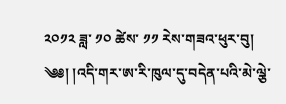༢༠༡༢ ཟླ་ ༡༠ ཚེས་ ༡༡ རེས་གཟའ་ཕུར་བུ།
༄༅། །འདི་གར་ཨ་རི་ཁུལ་དུ་བདེན་པའི་མེ་ལྕེ་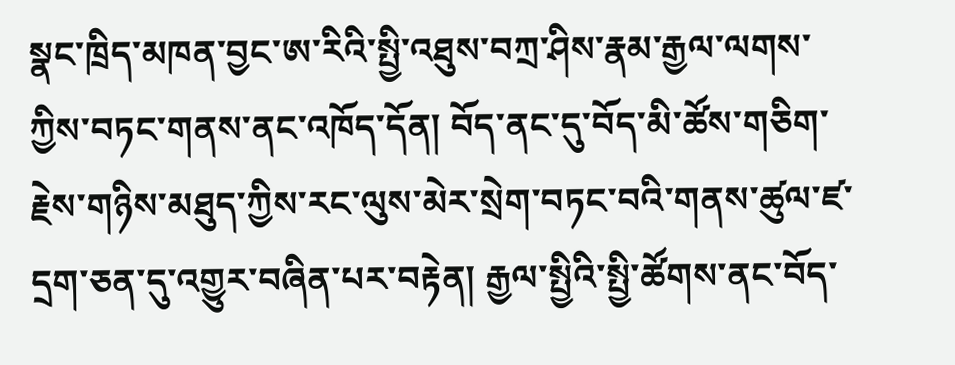སྣང་ཁྲིད་མཁན་བྱང་ཨ་རིའི་སྤྱི་འཐུས་བཀྲ་ཤིས་རྣམ་རྒྱལ་ལགས་ཀྱིས་བཏང་གནས་ནང་འཁོད་དོན། བོད་ནང་དུ་བོད་མི་ཚོས་གཅིག་རྗེས་གཉིས་མཐུད་ཀྱིས་རང་ལུས་མེར་སྲེག་བཏང་བའི་གནས་ཚུལ་ཛ་དྲག་ཅན་དུ་འགྱུར་བཞིན་པར་བརྟེན། རྒྱལ་སྤྱིའི་སྤྱི་ཚོགས་ནང་བོད་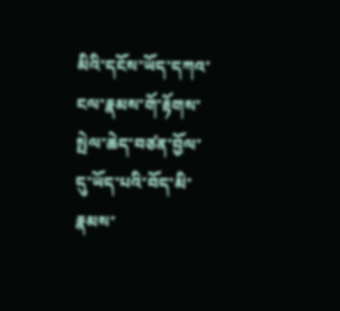མིའི་དངོས་ཡོད་དཀའ་ངལ་རྣམས་གོ་རྟོགས་སྤེལ་ཆེད་བཙན་བྱོལ་དུ་ཡོད་པའི་བོད་མི་རྣམས་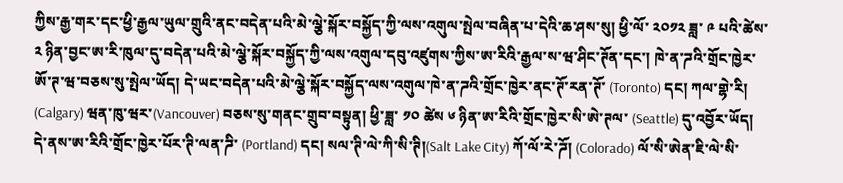ཀྱིས་རྒྱ་གར་དང་ཕྱི་རྒྱལ་ཡུལ་གྲུའི་ནང་བདེན་པའི་མེ་ལྕེ་སྐོར་བསྐྱོད་ཀྱི་ལས་འགུལ་སྤེལ་བཞིན་པ་དེའི་ཆ་ཤས་སུ། ཕྱི་ལོ་ ༢༠༡༢ ཟླ་ ༩ པའི་ཚེས་ ༢ ཉིན་བྱང་ཨ་རི་ཁུལ་དུ་བདེན་པའི་མེ་ལྕེ་སྐོར་བསྐྱོད་ཀྱི་ལས་འགུལ་དབུ་འཛུགས་ཀྱིས་ཨ་རིའི་རྒྱལ་ས་ཝ་ཤིང་ཊོན་དང་། ཁེ་ན་ཌའི་གྲོང་ཁྱེར་ཨོ་ཊ་ཝ་བཅས་སུ་སྤེལ་ཡོད། དེ་ཡང་བདེན་པའི་མེ་ལྕེ་སྐོར་བསྐྱོད་ལས་འགུལ་ཁེ་ན་ཌའི་གྲོང་ཁྱེར་ནང་ཊོ་རན་ཊོ་ (Toronto) དང། ཀལ་གྷེ་རི། (Calgary) ཝན་ཁུ་ཝར་(Vancouver) བཅས་སུ་གནང་གྲུབ་བསྟུན། ཕྱི་ཟླ་ ༡༠ ཚེས ༦ ཉིན་ཨ་རིའི་གྲོང་ཁྱེར་སི་ཨེ་ཊལ་ (Seattle) དུ་འབྱོར་ཡོད། དེ་ནས་ཨ་རིའི་གྲོང་ཁྱེར་པོར་ཊི་ལན་ཌི་ (Portland) དང། སལ་ཊི་ལེ་ཀི་སི་ཊི།(Salt Lake City) ཀོ་ལོ་རེ་ཌོ། (Colorado) ལོ་སི་ཨེན་ཇི་ལེ་སི་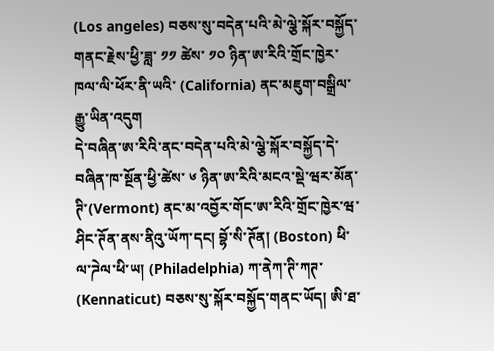(Los angeles) བཅས་སུ་བདེན་པའི་མེ་ལྕེ་སྐོར་བསྐྱོད་གནང་རྗེས་ཕྱི་ཟླ་ ༡༡ ཚེས་ ༡༠ ཉིན་ཨ་རིའི་གྲོང་ཁྱེར་ཁལ་ལི་ཕོར་ནི་ཡའི་ (California) ནང་མཇུག་བསྒྲིལ་རྒྱུ་ཡིན་འདུག
དེ་བཞིན་ཨ་རིའི་ནང་བདེན་པའི་མེ་ལྕེ་སྐོར་བསྐྱོད་དེ་བཞིན་ཁ་སྔོན་ཕྱི་ཚེས་ ༦ ཉིན་ཨ་རིའི་མངའ་སྡེ་ཝར་མོན་ཊི་(Vermont) ནང་མ་འབྱོར་གོང་ཨ་རིའི་གྲོང་ཁྱེར་ཝ་ཤིང་ཊོན་ནས་ནིའུ་ཡོཀ་དང། བྷོ་སི་ཊོན། (Boston) ཕི་ལ་ཌེལ་ཕི་ཡ། (Philadelphia) ཀ་ནེཀ་ཊི་ཀཊ་ (Kennaticut) བཅས་སུ་སྐོར་བསྐྱོད་གནང་ཡོད། ཨི་ཐ་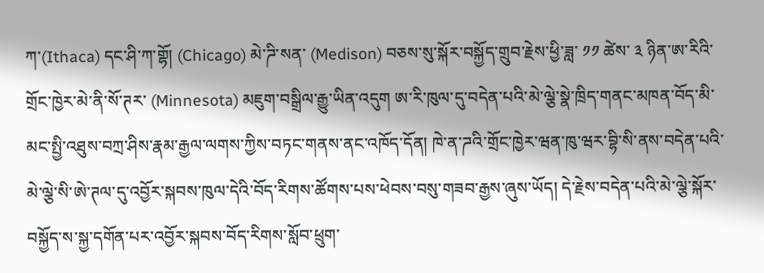ཀ་(Ithaca) དང་ཤི་ཀ་གྷོ། (Chicago) མེ་ཌི་སན་ (Medison) བཅས་སུ་སྐོར་བསྐྱོད་གྲུབ་རྗེས་ཕྱི་ཟླ་ ༡༡ ཚེས་ ༣ ཉིན་ཨ་རིའི་གྲོང་ཁྱེར་མེ་ནི་སོ་ཊར་ (Minnesota) མཇུག་བསྒྲིལ་རྒྱུ་ཡིན་འདུག ཨ་རི་ཁུལ་དུ་བདེན་པའི་མེ་ལྕེ་སྣེ་ཁྲིད་གནང་མཁན་བོད་མི་མང་སྤྱི་འཐུས་བཀྲ་ཤིས་རྣམ་རྒྱལ་ལགས་ཀྱིས་བཏང་གནས་ནང་འཁོད་དོན། ཁེ་ན་ཌའི་གྲོང་ཁྱེར་ཝན་ཁུ་ཝར་བྷི་སི་ནས་བདེན་པའི་མེ་ལྕེ་སི་ཨེ་ཊལ་དུ་འབྱོར་སྐབས་ཁུལ་དེའི་བོད་རིགས་ཚོགས་པས་ཕེབས་བསུ་གཟབ་རྒྱས་ཞུས་ཡོད། དེ་རྗེས་བདེན་པའི་མེ་ལྕེ་སྐོར་བསྐྱོད་ས་སྐྱ་དགོན་པར་འབྱོར་སྐབས་བོད་རིགས་སློབ་ཕྲུག་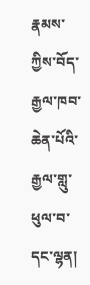རྣམས་ཀྱིས་བོད་རྒྱལ་ཁབ་ཆེན་པོའི་རྒྱལ་གླུ་ཕུལ་བ་དང་ལྷན།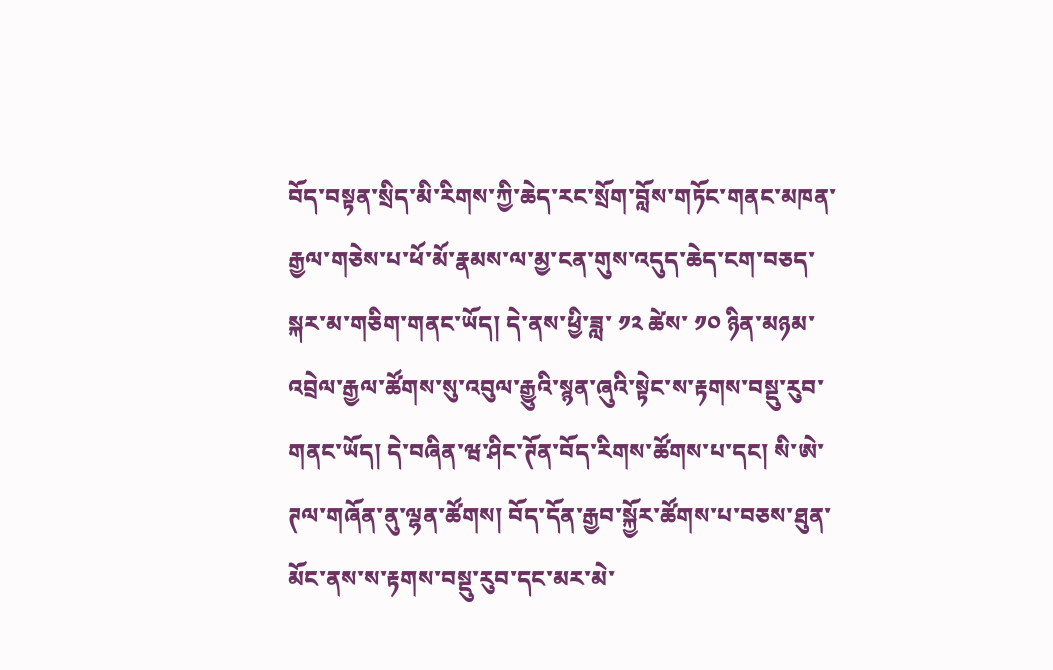བོད་བསྟན་སྲིད་མི་རིགས་ཀྱི་ཆེད་རང་སྲོག་བློས་གཏོང་གནང་མཁན་རྒྱལ་གཅེས་པ་ཕོ་མོ་རྣམས་ལ་མྱ་ངན་གུས་འདུད་ཆེད་ངག་བཅད་སྐར་མ་གཅིག་གནང་ཡོད། དེ་ནས་ཕྱི་ཟླ་ ༡༢ ཚེས་ ༡༠ ཉིན་མཉམ་འབྲེལ་རྒྱལ་ཚོགས་སུ་འབུལ་རྒྱུའི་སྙན་ཞུའི་སྟེང་ས་རྟགས་བསྡུ་རུབ་གནང་ཡོད། དེ་བཞིན་ཝ་ཤིང་ཊོན་བོད་རིགས་ཚོགས་པ་དང། སི་ཨེ་ཊལ་གཞོན་ནུ་ལྷན་ཚོགས། བོད་དོན་རྒྱབ་སྐྱོར་ཚོགས་པ་བཅས་ཐུན་མོང་ནས་ས་རྟགས་བསྡུ་རུབ་དང་མར་མེ་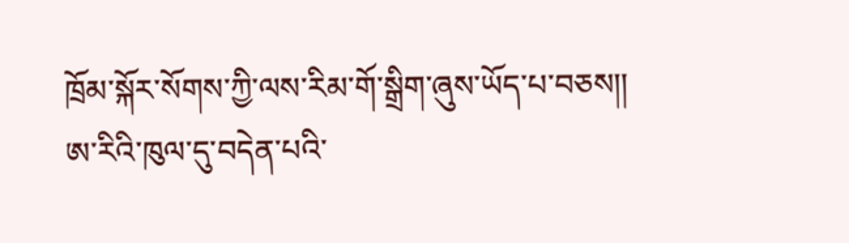ཁྲོམ་སྐོར་སོགས་ཀྱི་ལས་རིམ་གོ་སྒྲིག་ཞུས་ཡོད་པ་བཅས།།
ཨ་རིའི་ཁུལ་དུ་བདེན་པའི་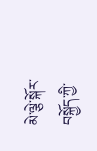མེ་ལྕེ་སྐོར་བསྐྱོད་ཀྱི་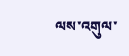ལས་འགུལ་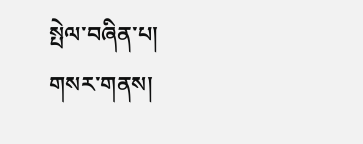སྤེལ་བཞིན་པ།
གསར་གནས།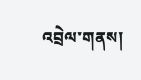འབྲེལ་གནས།